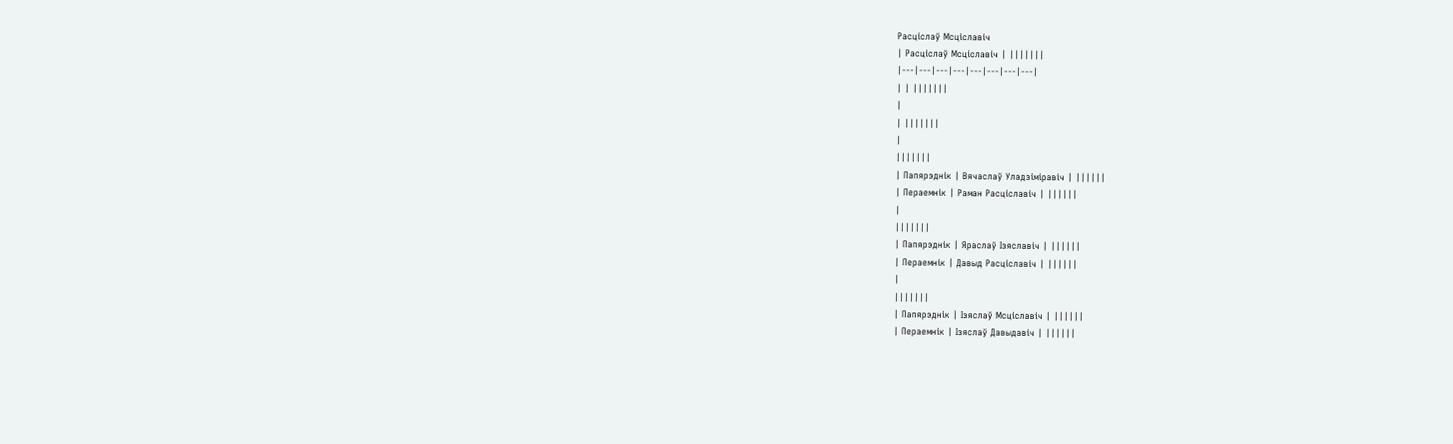Расціслаў Мсціславіч
| Расціслаў Мсціславіч | |||||||
|---|---|---|---|---|---|---|---|
| | |||||||
|
| |||||||
|
|||||||
| Папярэднік | Вячаслаў Уладзіміравіч | ||||||
| Пераемнік | Раман Расціславіч | ||||||
|
|||||||
| Папярэднік | Яраслаў Ізяславіч | ||||||
| Пераемнік | Давыд Расціславіч | ||||||
|
|||||||
| Папярэднік | Ізяслаў Мсціславіч | ||||||
| Пераемнік | Ізяслаў Давыдавіч | ||||||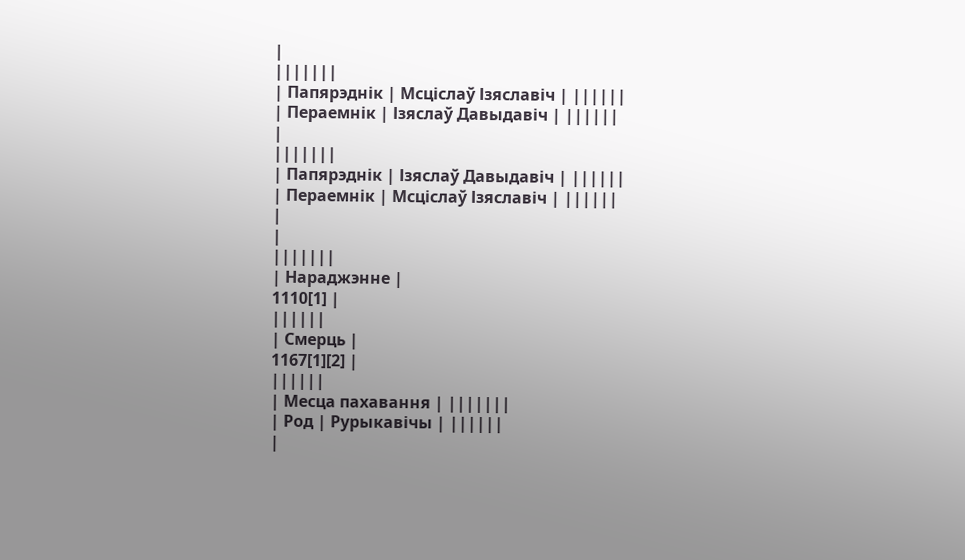|
|||||||
| Папярэднік | Мсціслаў Ізяславіч | ||||||
| Пераемнік | Ізяслаў Давыдавіч | ||||||
|
|||||||
| Папярэднік | Ізяслаў Давыдавіч | ||||||
| Пераемнік | Мсціслаў Ізяславіч | ||||||
|
|
|||||||
| Нараджэнне |
1110[1] |
||||||
| Смерць |
1167[1][2] |
||||||
| Месца пахавання | |||||||
| Род | Рурыкавічы | ||||||
|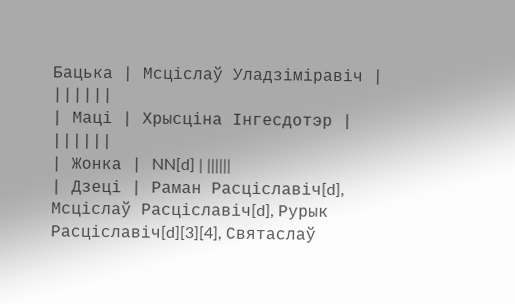Бацька | Мсціслаў Уладзіміравіч | ||||||
| Маці | Хрысціна Інгесдотэр | ||||||
| Жонка | NN[d] | ||||||
| Дзеці | Раман Расціславіч[d], Мсціслаў Расціславіч[d], Рурык Расціславіч[d][3][4], Святаслаў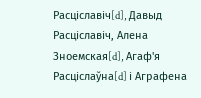Расціславіч[d], Давыд Расціславіч, Алена Зноемская[d], Агаф'я Расціслаўна[d] і Аграфена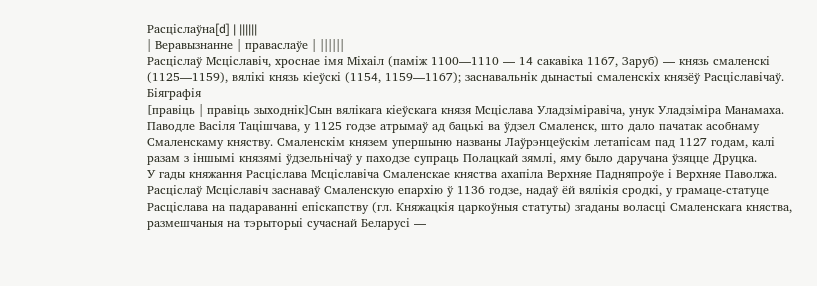Расціслаўна[d] | ||||||
| Веравызнанне | праваслаўе | ||||||
Расціслаў Мсціславіч, хроснае імя Міхаіл (паміж 1100—1110 — 14 сакавіка 1167, Заруб) — князь смаленскі (1125—1159), вялікі князь кіеўскі (1154, 1159—1167); заснавальнік дынастыі смаленскіх князёў Расціславічаў.
Біяграфія
[правіць | правіць зыходнік]Сын вялікага кіеўскага князя Мсціслава Уладзіміравіча, унук Уладзіміра Манамаха.
Паводле Васіля Тацішчава, у 1125 годзе атрымаў ад бацькі ва ўдзел Смаленск, што дало пачатак асобнаму Смаленскаму княству. Смаленскім князем упершыню названы Лаўрэнцеўскім летапісам пад 1127 годам, калі разам з іншымі князямі ўдзельнічаў у паходзе супраць Полацкай зямлі, яму было даручана ўзяцце Друцка.
У гады княжання Расціслава Мсціславіча Смаленскае княства ахапіла Верхняе Падняпроўе і Верхняе Паволжа. Расціслаў Мсціславіч заснаваў Смаленскую епархію ў 1136 годзе, надаў ёй вялікія сродкі, у грамаце-статуце Расціслава на падараванні епіскапству (гл. Княжацкія царкоўныя статуты) згаданы воласці Смаленскага княства, размешчаныя на тэрыторыі сучаснай Беларусі —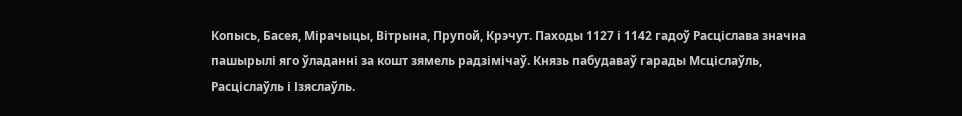Копысь, Басея, Мірачыцы, Вітрына, Прупой, Крэчут. Паходы 1127 і 1142 гадоў Расціслава значна пашырылі яго ўладанні за кошт зямель радзімічаў. Князь пабудаваў гарады Мсціслаўль, Расціслаўль і Ізяслаўль.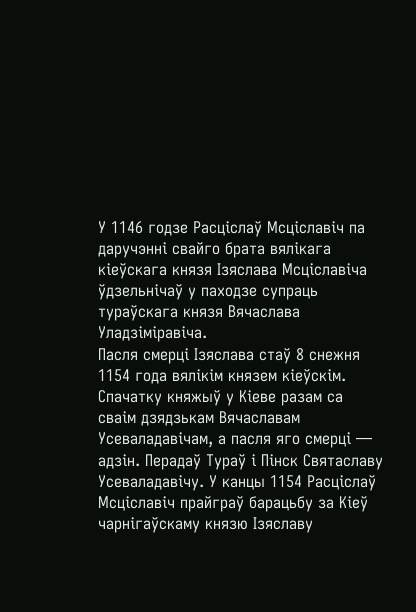У 1146 годзе Расціслаў Мсціславіч па даручэнні свайго брата вялікага кіеўскага князя Ізяслава Мсціславіча ўдзельнічаў у паходзе супраць тураўскага князя Вячаслава Уладзіміравіча.
Пасля смерці Ізяслава стаў 8 снежня 1154 года вялікім князем кіеўскім. Спачатку княжыў у Кіеве разам са сваім дзядзькам Вячаславам Усеваладавічам, а пасля яго смерці — адзін. Перадаў Тураў і Пінск Святаславу Усеваладавічу. У канцы 1154 Расціслаў Мсціславіч прайграў барацьбу за Кіеў чарнігаўскаму князю Ізяславу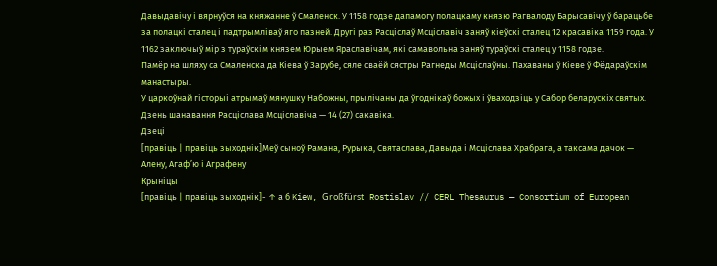Давыдавічу і вярнуўся на княжанне ў Смаленск. У 1158 годзе дапамогу полацкаму князю Рагвалоду Барысавічу ў барацьбе за полацкі сталец і падтрымліваў яго пазней. Другі раз Расціслаў Мсціславіч заняў кіеўскі сталец 12 красавіка 1159 года. У 1162 заключыў мір з тураўскім князем Юрыем Яраславічам, які самавольна заняў тураўскі сталец у 1158 годзе.
Памёр на шляху са Смаленска да Кіева ў Зарубе, сяле сваёй сястры Рагнеды Мсціслаўны. Пахаваны ў Кіеве ў Фёдараўскім манастыры.
У царкоўнай гісторыі атрымаў мянушку Набожны, прылічаны да ўгоднікаў божых і ўваходзіць у Сабор беларускіх святых. Дзень шанавання Расціслава Мсціславіча — 14 (27) сакавіка.
Дзеці
[правіць | правіць зыходнік]Меў сыноў Рамана, Рурыка, Святаслава, Давыда і Мсціслава Храбрага, а таксама дачок — Алену, Агаф’ю і Аграфену
Крыніцы
[правіць | правіць зыходнік]- ↑ а б Kiew, Großfürst Rostislav // CERL Thesaurus — Consortium of European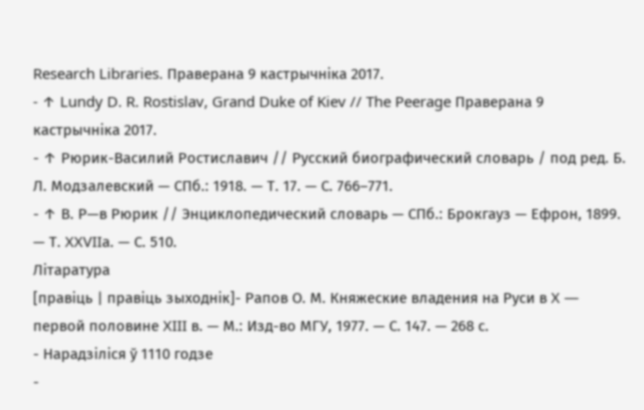Research Libraries. Праверана 9 кастрычніка 2017.
- ↑ Lundy D. R. Rostislav, Grand Duke of Kiev // The Peerage Праверана 9 кастрычніка 2017.
- ↑ Рюрик-Василий Ростиславич // Русский биографический словарь / под ред. Б. Л. Модзалевский — СПб.: 1918. — Т. 17. — С. 766–771.
- ↑ В. Р—в Рюрик // Энциклопедический словарь — СПб.: Брокгауз — Ефрон, 1899. — Т. XXVIIа. — С. 510.
Літаратура
[правіць | правіць зыходнік]- Рапов О. М. Княжеские владения на Руси в X — первой половине XIII в. — М.: Изд-во МГУ, 1977. — С. 147. — 268 с.
- Нарадзіліся ў 1110 годзе
-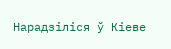Нарадзіліся ў Кіеве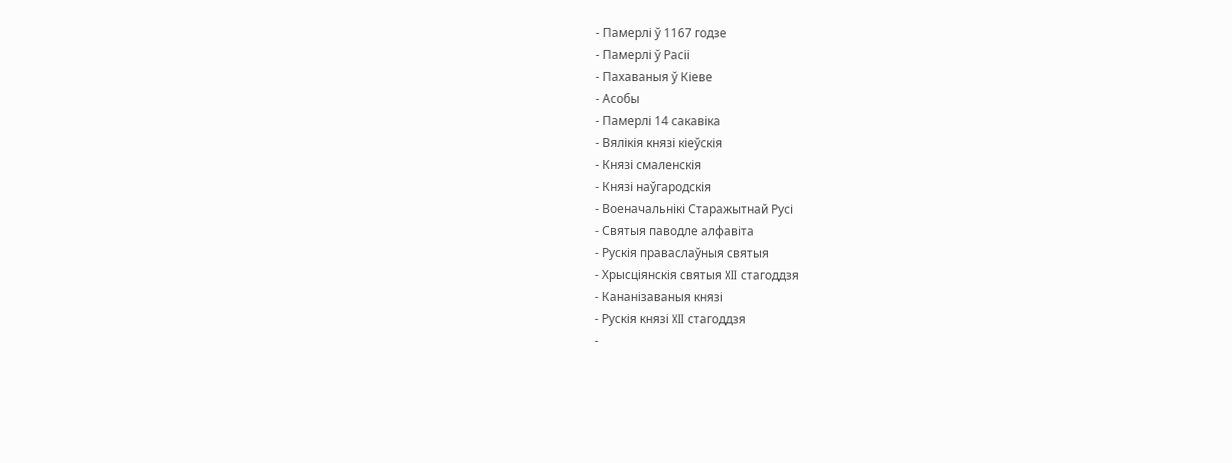- Памерлі ў 1167 годзе
- Памерлі ў Расіі
- Пахаваныя ў Кіеве
- Асобы
- Памерлі 14 сакавіка
- Вялікія князі кіеўскія
- Князі смаленскія
- Князі наўгародскія
- Военачальнікі Старажытнай Русі
- Святыя паводле алфавіта
- Рускія праваслаўныя святыя
- Хрысціянскія святыя XII стагоддзя
- Кананізаваныя князі
- Рускія князі XII стагоддзя
-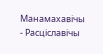Манамахавічы
- Расціславічы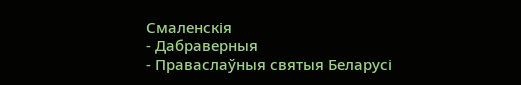Смаленскія
- Дабраверныя
- Праваслаўныя святыя Беларусі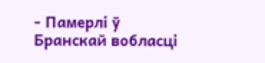- Памерлі ў Бранскай вобласці